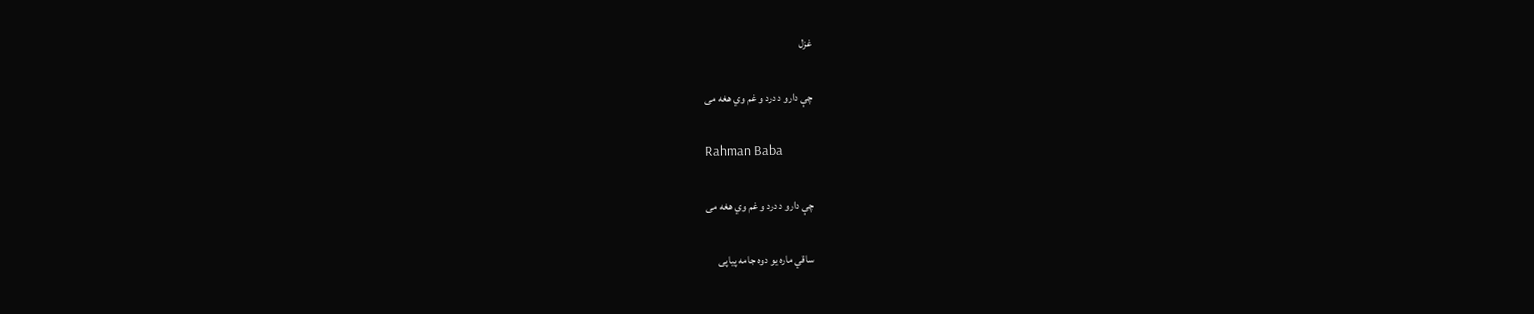غزل

چې دارو د درد و غم وي هغه می

Rahman Baba

چې دارو د درد و غم وي هغه می

ساقي ماره يو دوه جامه پياپی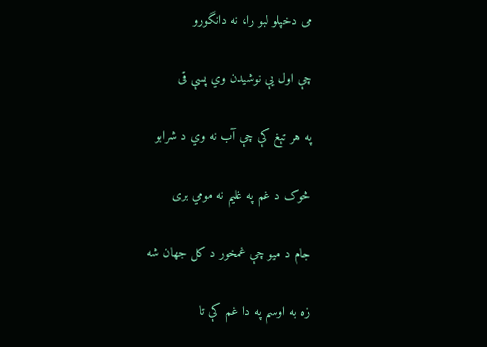می دخپلو لبو را، نه دانگورو

چې اول يې نوشيدن وي پسې قی

په هر تېغ کې چې آب نه وي د شرابو

څوک د غم په غليم نه مومي بری

جام د ميو چې غمخور د کل جهان شه

زه به اوسم په دا غم کې تا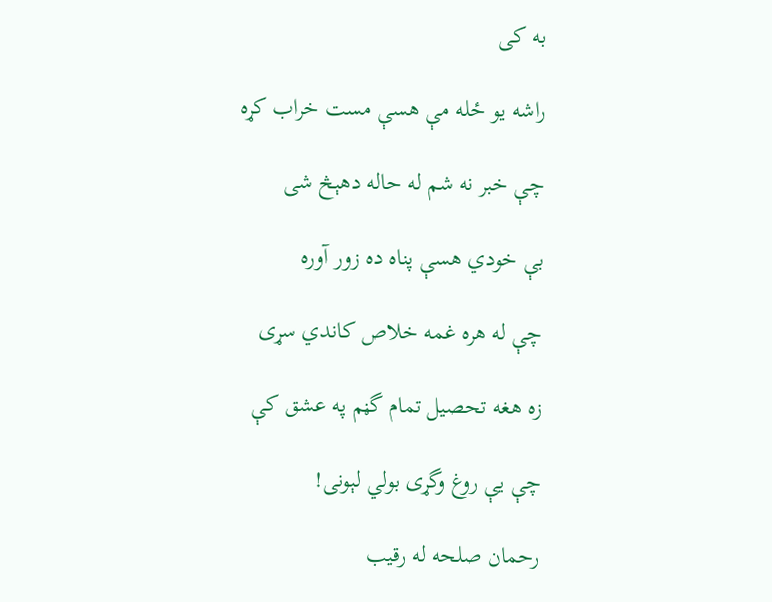به کی

راشه يو ځله مې هسې مست خراب کړه

چې خبر نه شم له حاله دهېڅ شی

بې خودي هسې پناه ده زور آوره

چې له هره غمه خلاص کاندي سړی

زه هغه تحصيل تمام گڼم په عشق کې

چې يې روغ وگړی بولي لېونی!

رحمان صلحه له رقيب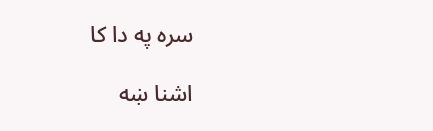سره په دا کا

اشنا ښه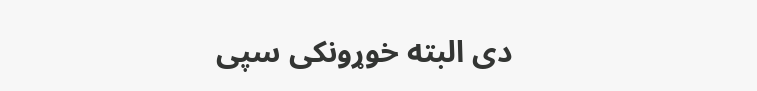دی البته خوړونکی سپی